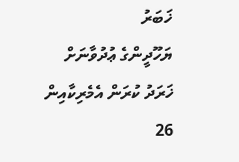ޚަބަރު
ޔަހޫދީންގެ ޢުދުވާނަށް ޚަރަދު ކުރަން އެމެރިކާއިން 26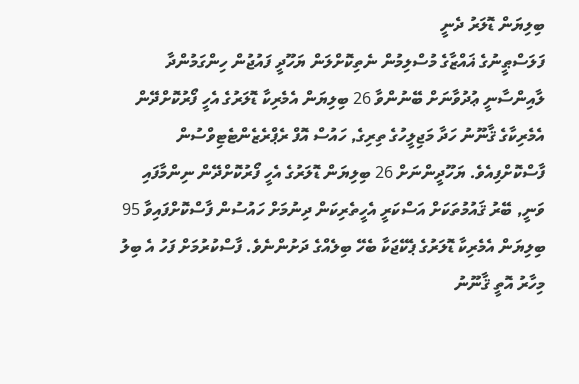ބިލިޔަން ޑޮލަރު ދެނީ
ފަލަސްޠީނުގެ ޣައްޒާގެ މުސްލިމުން ނެތިކޮށްލަން ޔަހޫދީ ފައުޖުން ހިންގަމުންދާ ލާއިންސާނީ ޢުދުވާނަށް ބޭނުންވާ 26 ބިލިޔަން އެމެރިކާ ޑޮލަރުގެ އެހީ ފޯރުކޮށްދޭން އެމެރިކާގެ ޤާނޫނު ހަދާ މަޖިލީހުގެ ތިރިގެ, ހައުސް އޮފް ރެޕްރެޒެންޓެޓިވްސުން ފާސްކޮށްފިއެވެ. ޔަހޫދީންނަށް 26 ބިލިޔަން ޑޮލަރުގެ އެހީ ފޯރުކޮށްދޭން ނިންމާފައި ވަނީ, ބޭރު ޤައުމުތަކަށް އަސްކަރީ އެހީތެރިކަން ދިނުމަށް ހައުސުން ފާސްކޮށްފައިވާ 95 ބިލިޔަން އެމެރިކާ ޑޮލަރުގެ ޕެކޭޖަކާ ބެހޭ ބިލެއްގެ ދަށުންނެވެ. ފާސްކުރުމަށް ފަހު އެ ބިލު މިހާރު އޮތީ ޤާނޫނު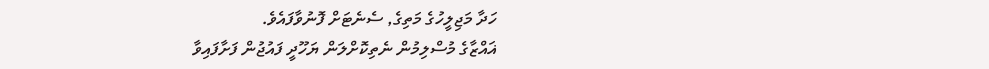ހަދާ މަޖިލީހުގެ މަތިގެ, ސެނެޓަށް ފޮނުވާފައެވެ.
ޣައްޒާގެ މުސްލިމުން ނެތިކޮށްލަން ޔަހޫދީ ފައުޖުން ފަށާފައިވާ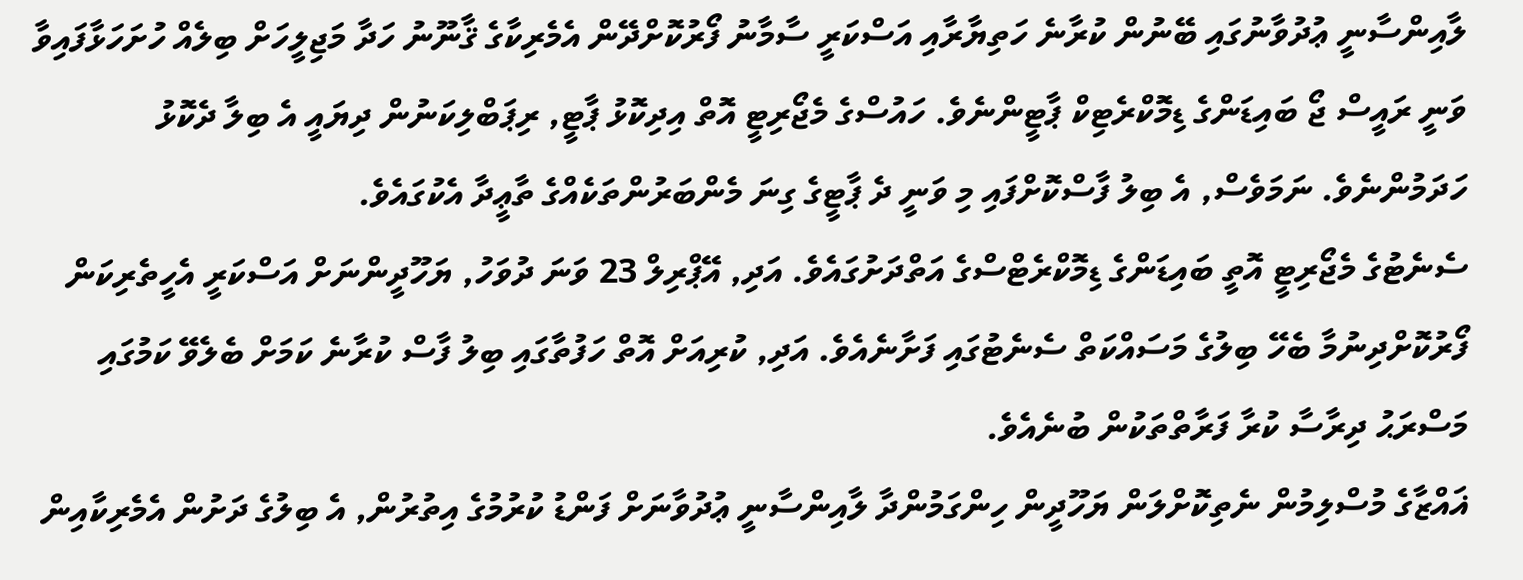ލާއިންސާނީ ޢުދުވާނުގައި ބޭނުން ކުރާނެ ހަތިޔާރާއި އަސްކަރީ ސާމާނު ފޯރުކޮށްދޭން އެމެރިކާގެ ޤާނޫނު ހަދާ މަޖިލީހަށް ބިލެއް ހުށަހަޅާފައިވާ ވަނީ ރައީސް ޖޯ ބައިޑަންގެ ޑިމޮކްރެޓިކް ޕާޓީންނެވެ. ހައުސްގެ މެޖޯރިޓީ އޮތް އިދިކޮޅު ޕާޓީ, ރިޕަބްލިކަނުން ދިޔައީ އެ ބިލާ ދެކޮޅު ހަދަމުންނެވެ. ނަމަވެސް, އެ ބިލު ފާސްކޮށްފައި މި ވަނީ ދެ ޕާޓީގެ ގިނަ މެންބަރުންތަކެއްގެ ތާޢީދާ އެކުގައެވެ.
ސެނެޓުގެ މެޖޯރިޓީ އޮތީ ބައިޑަންގެ ޑިމޮކްރެޓްސްގެ އަތްދަށުގައެވެ. އަދި, އޭޕްރިލް 23 ވަނަ ދުވަހު, ޔަހޫދީންނަށް އަސްކަރީ އެހީތެރިކަން ފޯރުކޮށްދިނުމާ ބެހޭ ބިލުގެ މަސައްކަތް ސެނެޓުގައި ފަށާނެއެވެ. އަދި, ކުރިއަށް އޮތް ހަފުތާގައި ބިލު ފާސް ކުރާނެ ކަމަށް ބެލެވޭ ކަމުގައި މަސްރަޙު ދިރާސާ ކުރާ ފަރާތްތަކުން ބުނެއެވެ.
ޣައްޒާގެ މުސްލިމުން ނެތިކޮށްލަން ޔަހޫދީން ހިންގަމުންދާ ލާއިންސާނީ ޢުދުވާނަށް ފަންޑު ކުރުމުގެ އިތުރުން, އެ ބިލުގެ ދަށުން އެމެރިކާއިން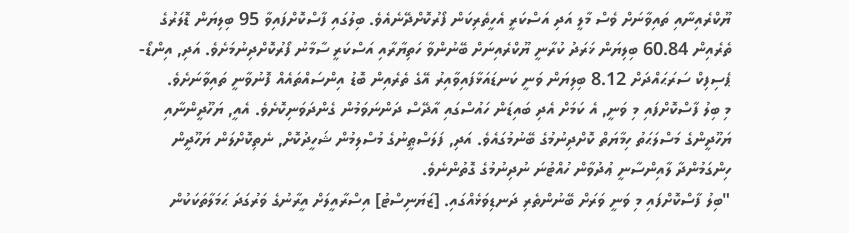ޔޫކްރެއިނާއި ތައިވާނަށް ވެސް މާލީ އަދި އަސްކަރީ އެހީތެރިކަން ފޯރުކޮށްދޭނެއެވެ. ބިލުގައި ފާސްކޮށްފައިވާ 95 ބިލިޔަން ޑޮލަރުގެ ތެރެއިން 60.84 ބިލިޔަން ޚަރަދު ކުރާނީ ޔޫކްރެއިނަށް ބޭނުންވާ ހަތިޔާރާއި އަސްކަރީ ސާމާނު ފޯރުކޮށްދިނުމަށެވެ. އަދި, އިންޑޯ-ޕެސިފިކް ސަރަޙައްދަށް 8.12 ބިލިޔަން ވަނީ ކަނޑައަޅާފައިވާއިރު އޭގެ ތެރެއިން ބޮޑު އިންސައްތައެއް ފޮނުވާނީ ތައިވާނަށެވެ.
މި ބިލު ފާސްކޮށްފައި މި ވަނީ, އެ ކަމަށް އެދި ބައިޑަން ހައުސްގައި އާދޭސް ދަންނަވަމުން ގެންދަވަނިކޮށެވެ. އެއީ, ޔަހޫދީންނާއި ޔަހޫދީންގެ މަސްލަޙަތު ހިމާޔަތް ކޮށްދިނުމުގެ ބޭނުމުގައެވެ. އަދި, ފަލަސްޠީނުގެ މުސްލިމުން ޝަހީދުކޮށް, ނެތިކޮށްލަން ޔަހޫދީން ހިންގަމުންދާ ލާއިންސާނީ ޢުދުވާން ހުއްޓުނަ ނުދިނުމުގެ ގޮތުންނެވެ.
"ބިލު ފާސްކޮށްފައި މި ވަނީ ވަރަށް ބޭނުންތެރި ދަނޑިވަޅެއްގައި. [ޒަޔަނިސްޓު] އިސްރާއީލަށް އީރާނުގެ ވަރުގަދަ ޙަމަލާތަކަކުން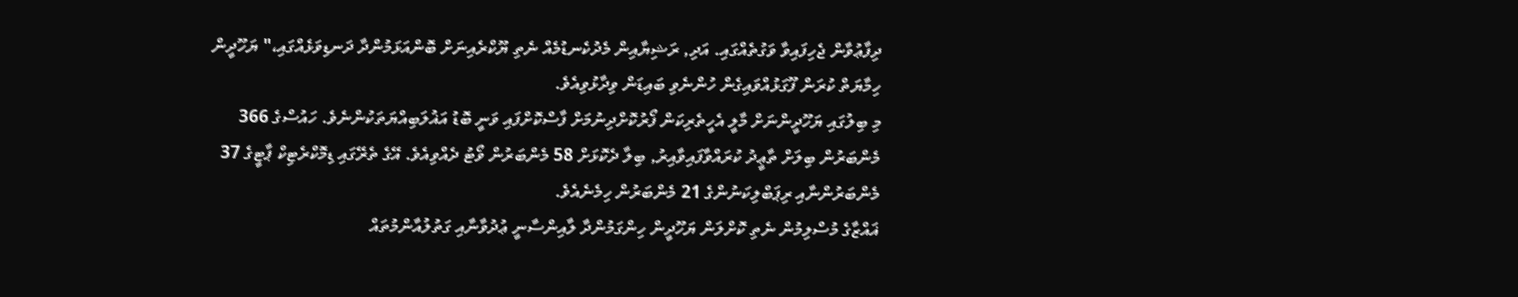ދިފާޢުވާން ޖެހިފައިވާ ވަގުތެއްގައި. އަދި, ރަޝިޔާއިން މެދުކެނޑުމެއް ނެތި ޔޫކްރެއިނަށް ބޮންއަޅަމުންދާ ދަނޑިވަޅެއްގައި،" ޔަހޫދީން ހިމާޔަތް ކުރަން ފޫގަޅުއްވައިގެން ހުންނެވި ބައިޑަން ވިދާޅުވިއެވެ.
މި ބިލުގައި ޔަހޫދީންނަށް މާލީ އެހީތެރިކަން ފޯރުކޮށްދިނުމަށް ފާސްކޮށްފައި ވަނީ ބޮޑު އަޣުލަބިއްޔަތަކުންނެވެ. ހައުސްގެ 366 މެންބަރުން ބިލަށް ތާޢީދު ކުރައްވާފައިވާއިރު, ބިލާ ދެކޮޅަށް 58 މެންބަރުން ވޯޓު ދެއްވިއެވެ. އޭގެ ތެރޭގައި ޑިމޮކްރެޓިކް ޕާޓީގެ 37 މެންބަރުންނާއި ރިޕަބްލިކަނުންގެ 21 މެންބަރުން ހިމެނެއެވެ.
ޣައްޒާގެ މުސްލިމުން ނެތި ކޮށްލަން ޔަހޫދީން ހިންގަމުންދާ ލާއިންސާނީ ޢުދުވާނާއި ގަތުލުއާންމުތައް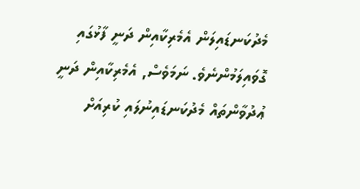މެދުކަނޑައިލަން އެމެރިކާއިން ދަނީ ފާޅުގައި ގޮވައިލަމުންނެވެ. ނަމަވެސް, އެމެރިކާއިން ދަނީ ޢުދުވާންތައް މެދުކަނޑައިނުލައި ކުރިއަށް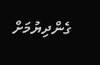ގެންދިޔުމަށް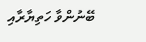ބޭނުންވާ ހަތިޔާރާއި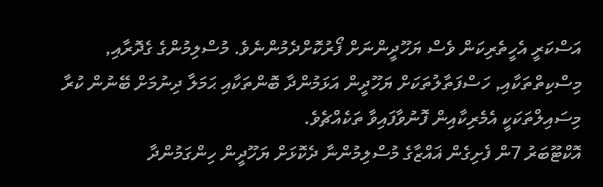އަސްކަރީ އެހީތެރިކަން ވެސް ޔަހޫދީންނަށް ފޯރުކޮށްދެމުންނެވެ. މުސްލިމުންގެ ގެދޮރާއި, މިސްކިތްތަކާއި, ހަސްފަތާލުތަކަށް ޔަހޫދީން އަޅަމުންދާ ބޮންތަކާއި ޙަމަލާ ދިނުމަށް ބޭނުން ކުރާ މިސައިލްތަކަކީ އެމެރިކާއިން ފޮނުވާފައިވާ ތަކެއްޗެވެ.
އޮކްޓޫބަރު 7ން ފެށިގެން ޣައްޒާގެ މުސްލިމުންނާ ދެކޮޅަށް ޔަހޫދީން ހިންގަމުންދާ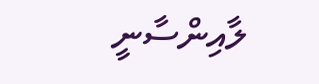ލާއިންސާނީ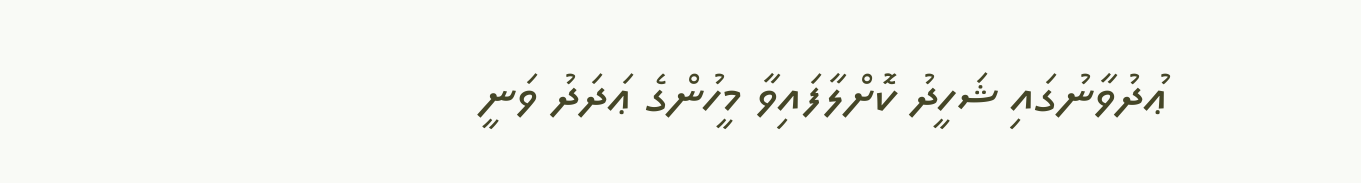ޢުދުވާނުގައި ޝަހީދު ކޮށްލާފައިވާ މީހުންގެ ޢަދަދު ވަނީ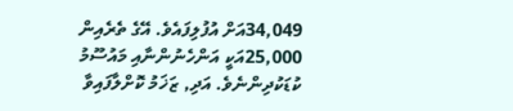34,049އަށް އުފުލިފައެވެ. އޭގެ ތެރެއިން 25,000އަކީ އަންހެނުންނާއި މައުސޫމު ކުޑަކުދިންނެވެ. އަދި, ޒަޚަމު ކޮށްލާފައިވާ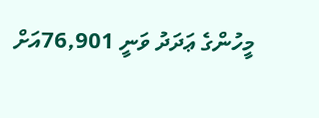މީހުންގެ ޢަދަދު ވަނީ 76,901އަށް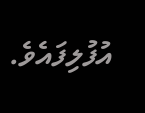އުފުލިފައެވެ.